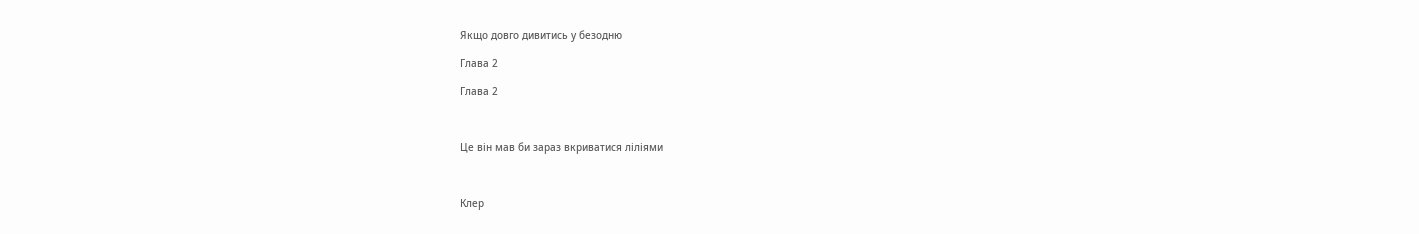Якщо довго дивитись у безодню

Глава 2

Глава 2



Це він мав би зараз вкриватися ліліями



Клер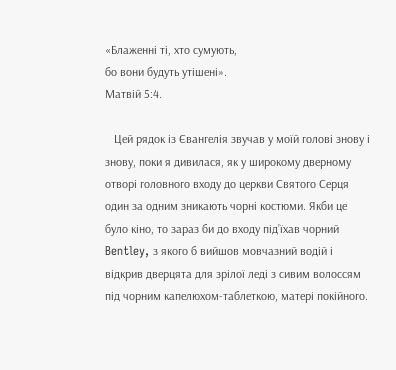«Блаженні ті, хто сумують,
бо вони будуть утішені».
Матвій 5:4.

   Цей рядок із Євангелія звучав у моїй голові знову і знову, поки я дивилася, як у широкому дверному отворі головного входу до церкви Святого Серця один за одним зникають чорні костюми. Якби це було кіно, то зараз би до входу під’їхав чорний Bentley, з якого б вийшов мовчазний водій і відкрив дверцята для зрілої леді з сивим волоссям під чорним капелюхом-таблеткою, матері покійного.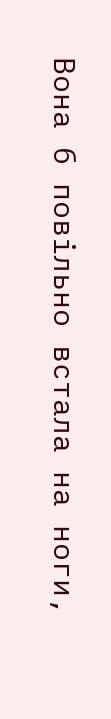Вона б повільно встала на ноги,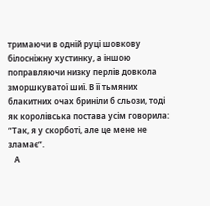тримаючи в одній руці шовкову білосніжну хустинку, а іншою поправляючи низку перлів довкола зморшкуватої шиї. В її тьмяних блакитних очах бриніли б сльози, тоді як королівська постава усім говорила: “Так, я у скорботі, але це мене не зламає”.
   А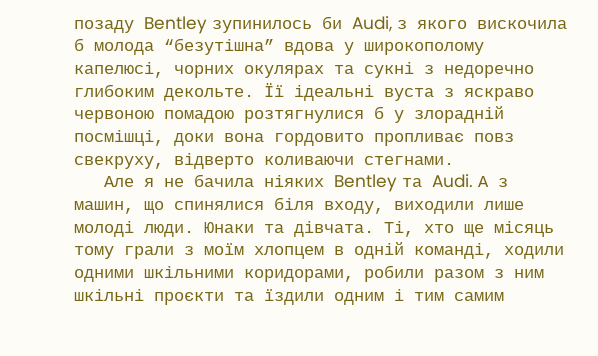позаду Bentley зупинилось би Audi, з якого вискочила б молода “безутішна” вдова у широкополому капелюсі, чорних окулярах та сукні з недоречно глибоким декольте. Її ідеальні вуста з яскраво червоною помадою розтягнулися б у злорадній посмішці, доки вона гордовито пропливає повз свекруху, відверто коливаючи стегнами.
   Але я не бачила ніяких Bentley та Audi. А з машин, що спинялися біля входу, виходили лише молоді люди. Юнаки та дівчата. Ті, хто ще місяць тому грали з моїм хлопцем в одній команді, ходили одними шкільними коридорами, робили разом з ним шкільні проєкти та їздили одним і тим самим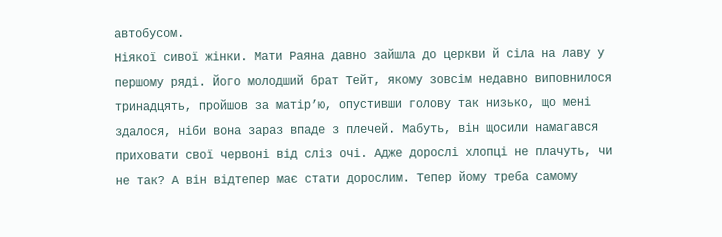автобусом.
Ніякої сивої жінки. Мати Раяна давно зайшла до церкви й сіла на лаву у першому ряді. Його молодший брат Тейт, якому зовсім недавно виповнилося тринадцять, пройшов за матір’ю, опустивши голову так низько, що мені здалося, ніби вона зараз впаде з плечей. Мабуть, він щосили намагався приховати свої червоні від сліз очі. Адже дорослі хлопці не плачуть, чи не так? А він відтепер має стати дорослим. Тепер йому треба самому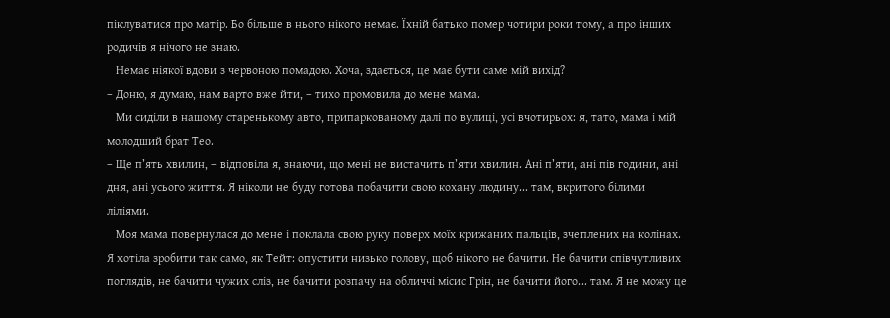піклуватися про матір. Бо більше в нього нікого немає. Їхній батько помер чотири роки тому, а про інших родичів я нічого не знаю.
   Немає ніякої вдови з червоною помадою. Хоча, здається, це має бути саме мій вихід?
– Доню, я думаю, нам варто вже йти, – тихо промовила до мене мама.
   Ми сиділи в нашому старенькому авто, припаркованому далі по вулиці, усі вчотирьох: я, тато, мама і мій молодший брат Тео.
– Ще п’ять хвилин, – відповіла я, знаючи, що мені не вистачить п’яти хвилин. Ані п’яти, ані пів години, ані дня, ані усього життя. Я ніколи не буду готова побачити свою кохану людину... там, вкритого білими ліліями.
   Моя мама повернулася до мене і поклала свою руку поверх моїх крижаних пальців, зчеплених на колінах. Я хотіла зробити так само, як Тейт: опустити низько голову, щоб нікого не бачити. Не бачити співчутливих поглядів, не бачити чужих сліз, не бачити розпачу на обличчі місис Грін, не бачити його... там. Я не можу це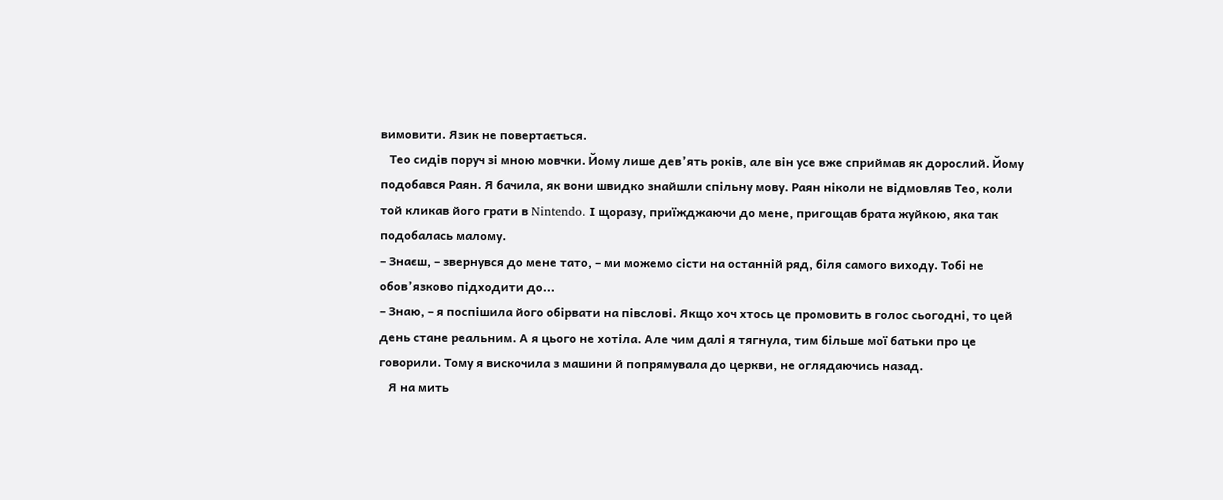вимовити. Язик не повертається.
   Тео сидів поруч зі мною мовчки. Йому лише дев’ять років, але він усе вже сприймав як дорослий. Йому подобався Раян. Я бачила, як вони швидко знайшли спільну мову. Раян ніколи не відмовляв Тео, коли той кликав його грати в Nintendo. І щоразу, приїжджаючи до мене, пригощав брата жуйкою, яка так подобалась малому.
– Знаєш, – звернувся до мене тато, – ми можемо сісти на останній ряд, біля самого виходу. Тобі не обов’язково підходити до...
– Знаю, – я поспішила його обірвати на півслові. Якщо хоч хтось це промовить в голос сьогодні, то цей день стане реальним. А я цього не хотіла. Але чим далі я тягнула, тим більше мої батьки про це говорили. Тому я вискочила з машини й попрямувала до церкви, не оглядаючись назад.
   Я на мить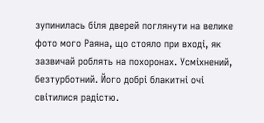зупинилась біля дверей поглянути на велике фото мого Раяна, що стояло при вході, як зазвичай роблять на похоронах. Усміхнений, безтурботний. Його добрі блакитні очі світилися радістю.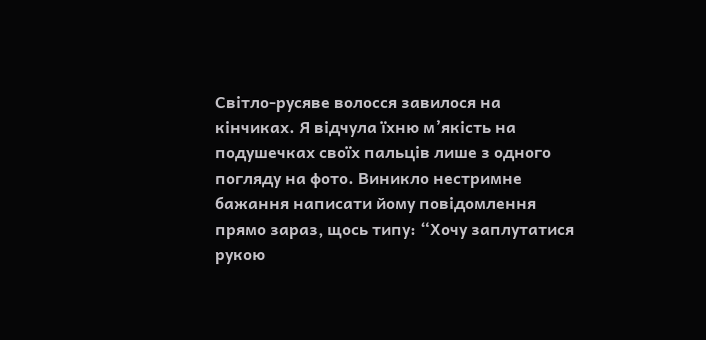Світло-русяве волосся завилося на кінчиках. Я відчула їхню м’якість на подушечках своїх пальців лише з одного погляду на фото. Виникло нестримне бажання написати йому повідомлення прямо зараз, щось типу: “Хочу заплутатися рукою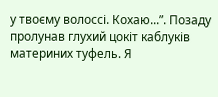у твоєму волоссі. Кохаю...”. Позаду пролунав глухий цокіт каблуків материних туфель. Я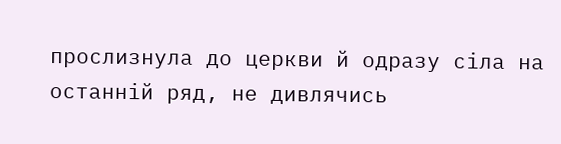прослизнула до церкви й одразу сіла на останній ряд, не дивлячись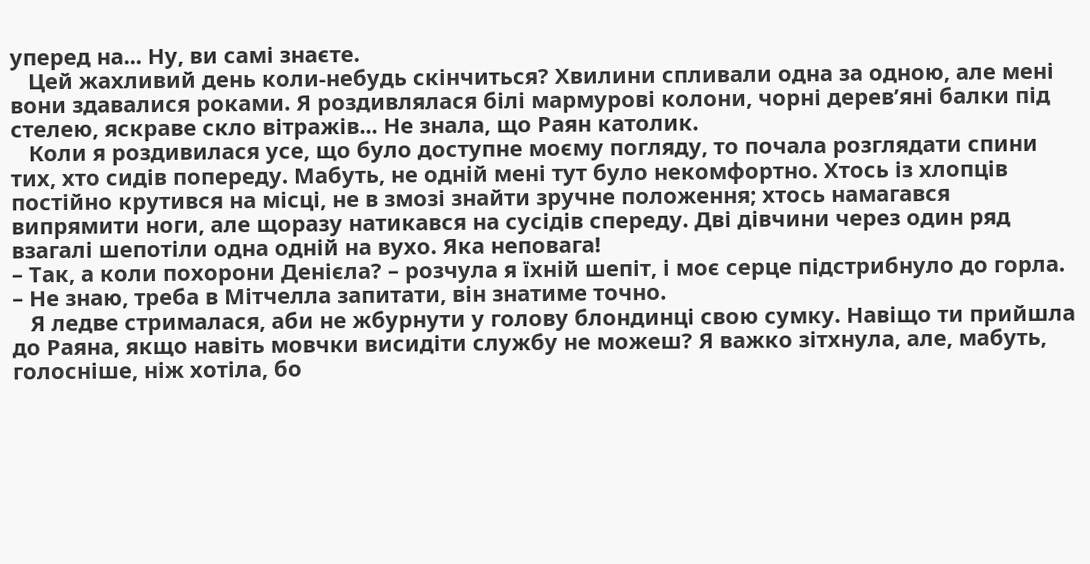уперед на... Ну, ви самі знаєте.
   Цей жахливий день коли-небудь скінчиться? Хвилини спливали одна за одною, але мені вони здавалися роками. Я роздивлялася білі мармурові колони, чорні дерев’яні балки під стелею, яскраве скло вітражів... Не знала, що Раян католик.
   Коли я роздивилася усе, що було доступне моєму погляду, то почала розглядати спини тих, хто сидів попереду. Мабуть, не одній мені тут було некомфортно. Хтось із хлопців постійно крутився на місці, не в змозі знайти зручне положення; хтось намагався випрямити ноги, але щоразу натикався на сусідів спереду. Дві дівчини через один ряд взагалі шепотіли одна одній на вухо. Яка неповага!
– Так, а коли похорони Денієла? – розчула я їхній шепіт, і моє серце підстрибнуло до горла.
– Не знаю, треба в Мітчелла запитати, він знатиме точно.
   Я ледве стрималася, аби не жбурнути у голову блондинці свою сумку. Навіщо ти прийшла до Раяна, якщо навіть мовчки висидіти службу не можеш? Я важко зітхнула, але, мабуть, голосніше, ніж хотіла, бо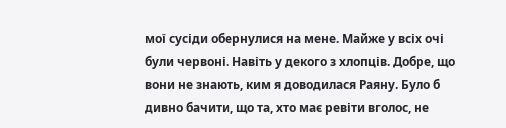мої сусіди обернулися на мене. Майже у всіх очі були червоні. Навіть у декого з хлопців. Добре, що вони не знають, ким я доводилася Раяну. Було б дивно бачити, що та, хто має ревіти вголос, не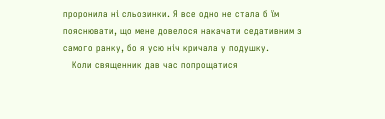проронила ні сльозинки. Я все одно не стала б їм пояснювати, що мене довелося накачати седативним з самого ранку, бо я усю ніч кричала у подушку.
   Коли священник дав час попрощатися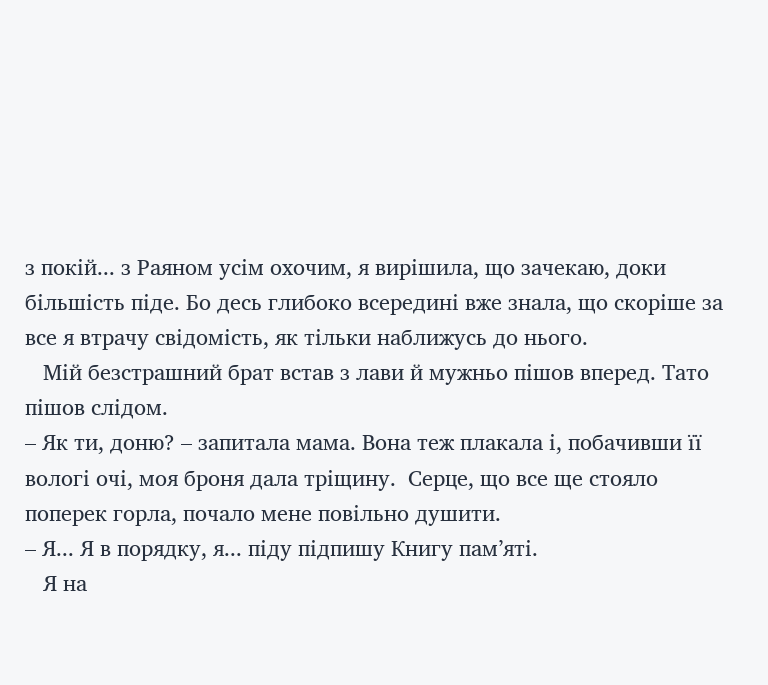з покій... з Раяном усім охочим, я вирішила, що зачекаю, доки більшість піде. Бо десь глибоко всередині вже знала, що скоріше за все я втрачу свідомість, як тільки наближусь до нього.
   Мій безстрашний брат встав з лави й мужньо пішов вперед. Тато пішов слідом.
– Як ти, доню? – запитала мама. Вона теж плакала і, побачивши її вологі очі, моя броня дала тріщину.  Серце, що все ще стояло поперек горла, почало мене повільно душити.
– Я... Я в порядку, я... піду підпишу Книгу пам’яті.
   Я на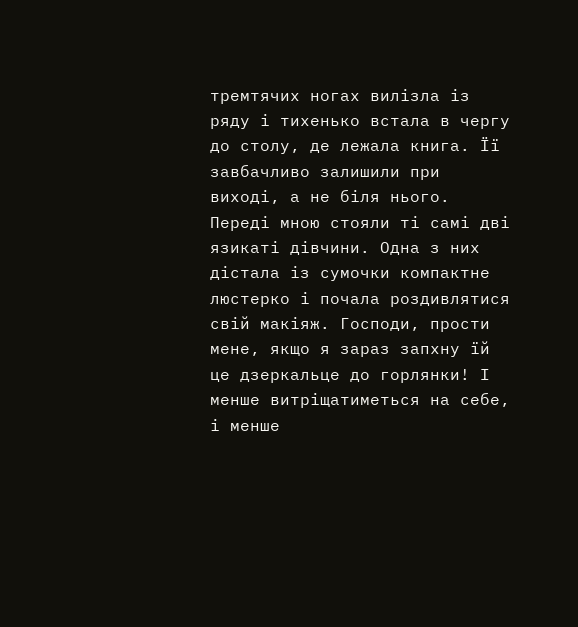тремтячих ногах вилізла із ряду і тихенько встала в чергу до столу, де лежала книга. Її завбачливо залишили при виході, а не біля нього. Переді мною стояли ті самі дві язикаті дівчини. Одна з них дістала із сумочки компактне люстерко і почала роздивлятися свій макіяж. Господи, прости мене, якщо я зараз запхну їй це дзеркальце до горлянки! І менше витріщатиметься на себе, і менше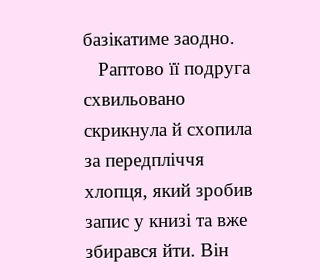базікатиме заодно.
   Раптово її подруга схвильовано скрикнула й схопила за передпліччя хлопця, який зробив запис у книзі та вже збирався йти. Він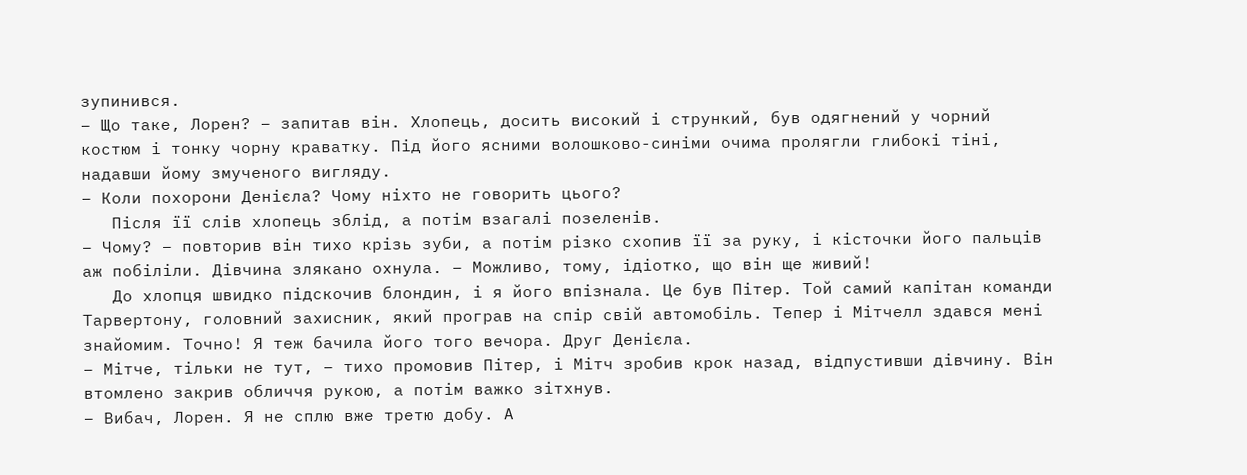зупинився.
– Що таке, Лорен? – запитав він. Хлопець, досить високий і стрункий, був одягнений у чорний костюм і тонку чорну краватку. Під його ясними волошково-синіми очима пролягли глибокі тіні, надавши йому змученого вигляду.
– Коли похорони Денієла? Чому ніхто не говорить цього?
   Після її слів хлопець зблід, а потім взагалі позеленів.
– Чому? – повторив він тихо крізь зуби, а потім різко схопив її за руку, і кісточки його пальців аж побіліли. Дівчина злякано охнула. – Можливо, тому, ідіотко, що він ще живий!
   До хлопця швидко підскочив блондин, і я його впізнала. Це був Пітер. Той самий капітан команди Тарвертону, головний захисник, який програв на спір свій автомобіль. Тепер і Мітчелл здався мені знайомим. Точно! Я теж бачила його того вечора. Друг Денієла.
– Мітче, тільки не тут, – тихо промовив Пітер, і Мітч зробив крок назад, відпустивши дівчину. Він втомлено закрив обличчя рукою, а потім важко зітхнув.
– Вибач, Лорен. Я не сплю вже третю добу. А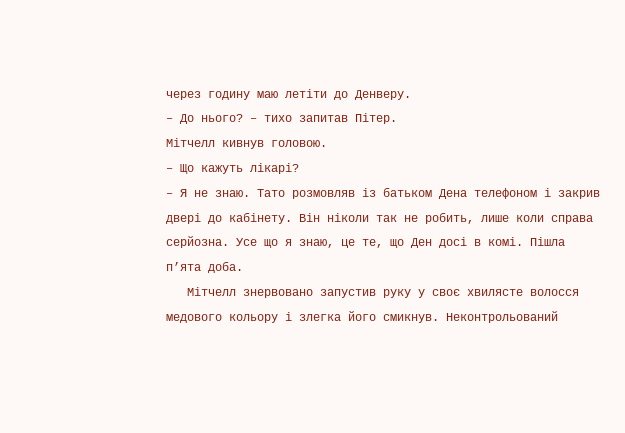через годину маю летіти до Денверу.
– До нього? – тихо запитав Пітер.
Мітчелл кивнув головою.
– Що кажуть лікарі?
– Я не знаю. Тато розмовляв із батьком Дена телефоном і закрив двері до кабінету. Він ніколи так не робить, лише коли справа серйозна. Усе що я знаю, це те, що Ден досі в комі. Пішла п’ята доба.
   Мітчелл знервовано запустив руку у своє хвилясте волосся медового кольору і злегка його смикнув. Неконтрольований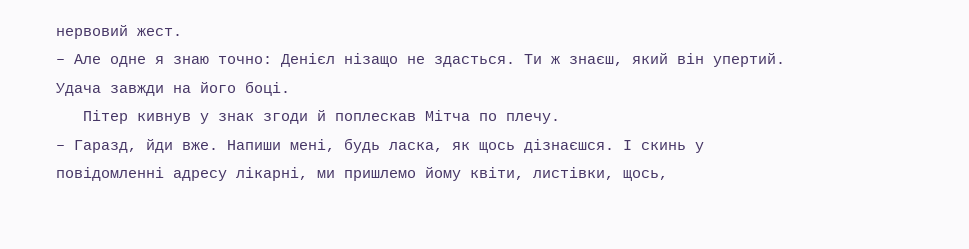нервовий жест.
– Але одне я знаю точно: Денієл нізащо не здасться. Ти ж знаєш, який він упертий. Удача завжди на його боці.
   Пітер кивнув у знак згоди й поплескав Мітча по плечу.
– Гаразд, йди вже. Напиши мені, будь ласка, як щось дізнаєшся. І скинь у повідомленні адресу лікарні, ми пришлемо йому квіти, листівки, щось,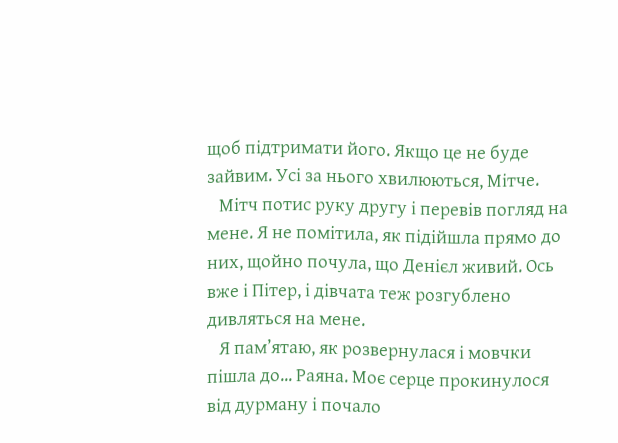щоб підтримати його. Якщо це не буде зайвим. Усі за нього хвилюються, Мітче.
   Мітч потис руку другу і перевів погляд на мене. Я не помітила, як підійшла прямо до них, щойно почула, що Денієл живий. Ось вже і Пітер, і дівчата теж розгублено дивляться на мене.
   Я пам’ятаю, як розвернулася і мовчки пішла до... Раяна. Моє серце прокинулося від дурману і почало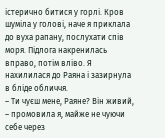істерично битися у горлі. Кров шуміла у голові, наче я приклала до вуха рапану, послухати спів моря. Підлога накренилась вправо, потім вліво. Я нахилилася до Раяна і зазирнула в бліде обличчя.
– Ти чуєш мене, Раяне? Він живий, – промовила я, майже не чуючи себе через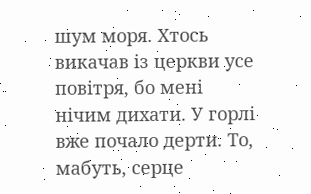шум моря. Хтось викачав із церкви усе повітря, бо мені нічим дихати. У горлі вже почало дерти. То, мабуть, серце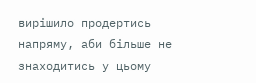вирішило продертись напряму, аби більше не знаходитись у цьому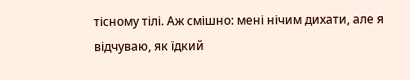тісному тілі. Аж смішно: мені нічим дихати, але я відчуваю, як їдкий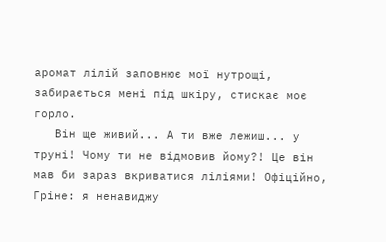аромат лілій заповнює мої нутрощі, забирається мені під шкіру, стискає моє горло.
   Він ще живий... А ти вже лежиш... у труні! Чому ти не відмовив йому?! Це він мав би зараз вкриватися ліліями! Офіційно, Гріне: я ненавиджу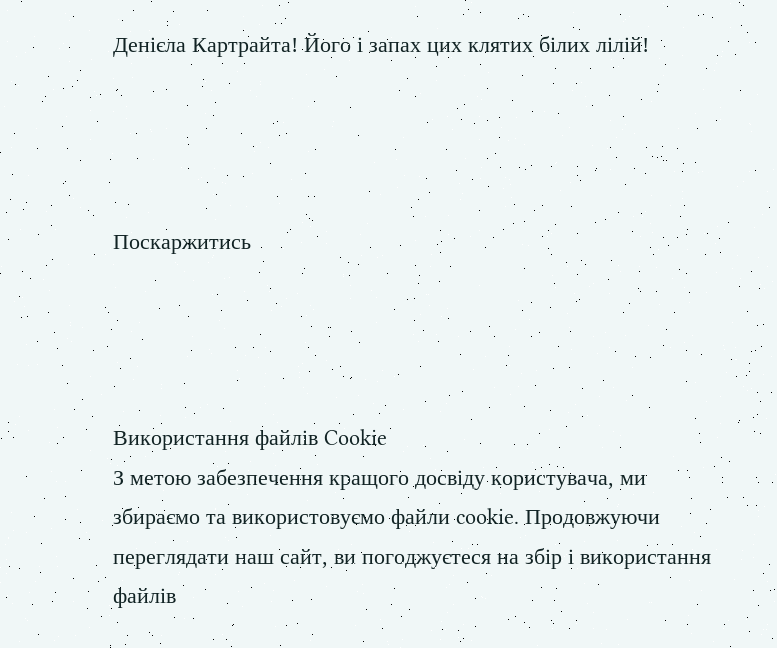Денієла Картрайта! Його і запах цих клятих білих лілій!




Поскаржитись




Використання файлів Cookie
З метою забезпечення кращого досвіду користувача, ми збираємо та використовуємо файли cookie. Продовжуючи переглядати наш сайт, ви погоджуєтеся на збір і використання файлів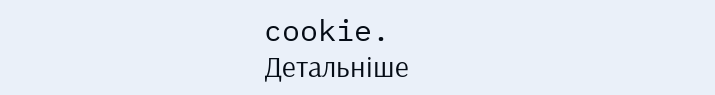cookie.
Детальніше